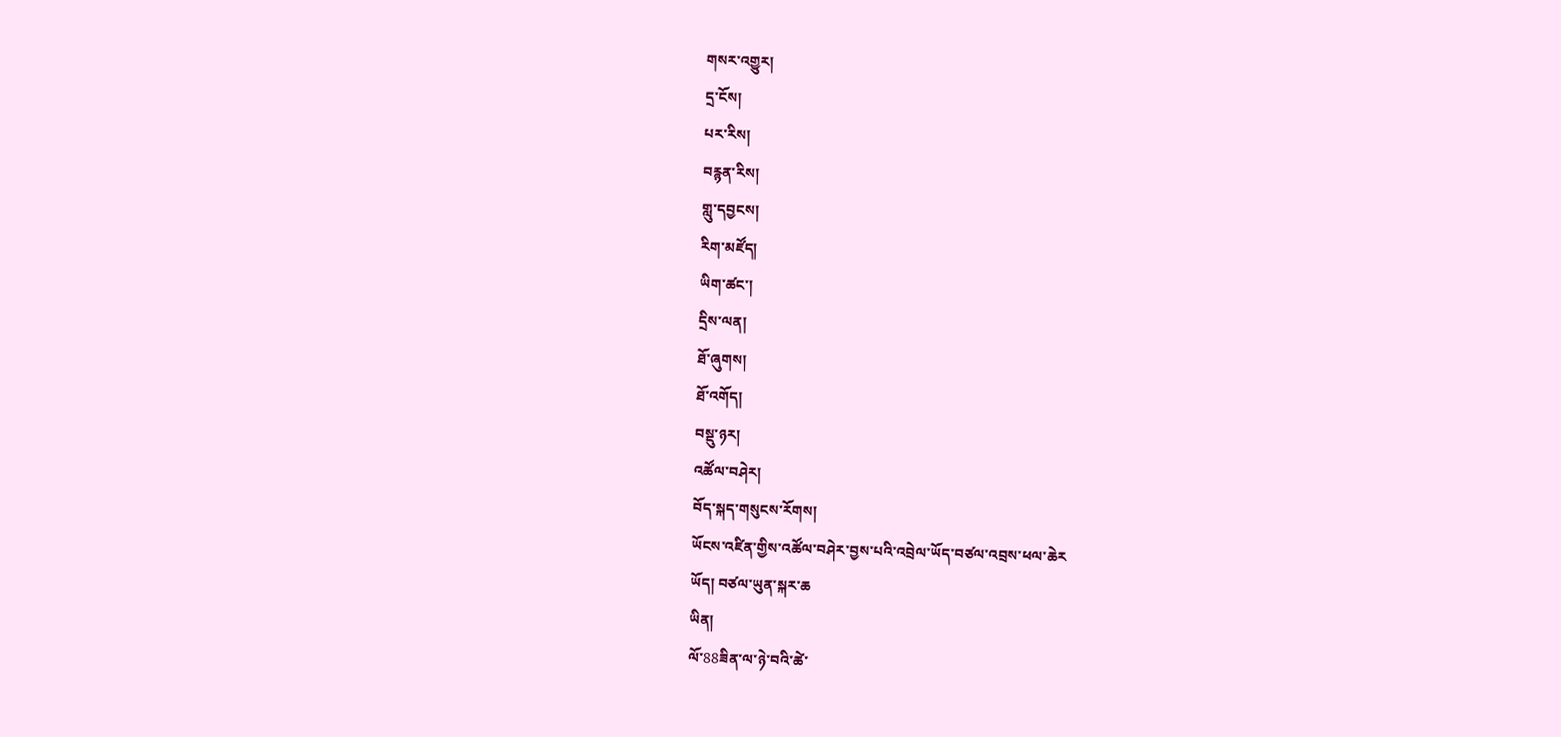གསར་འགྱུར།
དྲ་ངོས།
པར་རིས།
བརྙན་རིས།
གླུ་དབྱངས།
རིག་མཛོད།
ཡིག་ཚང་།
དྲིས་ལན།
ཐོ་ཞུགས།
ཐོ་འགོད།
བསྡུ་ཉར།
འཚོལ་བཤེར།
བོད་སྐད་གསུངས་རོགས།
ཡོངས་འཛིན་གྱིས་འཚོལ་བཤེར་བྱས་པའི་འབྲེལ་ཡོད་བཙལ་འབྲས་ཕལ་ཆེར
ཡོད། བཙལ་ཡུན་སྐར་ཆ
ཡིན།
ལོ་88ཟིན་ལ་ཉེ་བའི་ཚེ་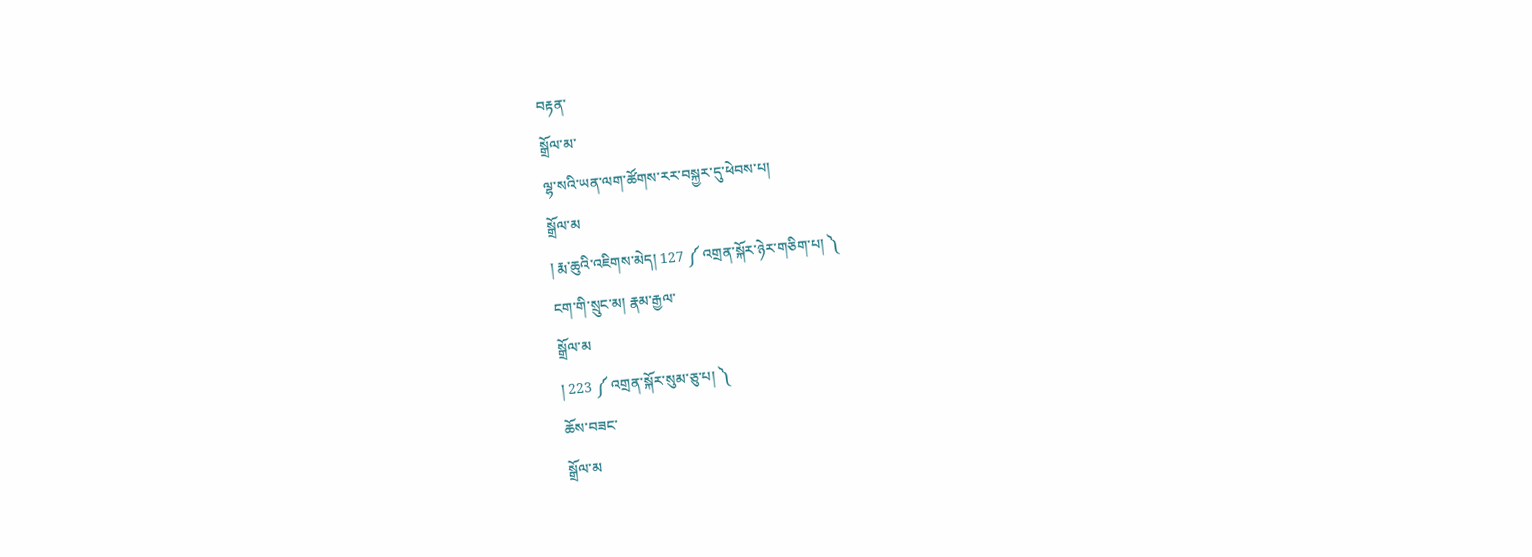བརྟན་
སྒྲོལ་མ་
ལྷ་སའི་ཡན་ལག་ཚོགས་རར་བསྐྱར་དུ་ཕེབས་པ།
སྒྲོལ་མ
། རྨ་ཆུའི་འཇིགས་མེད། 127 ༼ འགྲན་སྐོར་ཉེར་གཅིག་པ། ༽
ངག་གི་སྲུང་མ། རྣམ་རྒྱལ་
སྒྲོལ་མ
། 223 ༼ འགྲན་སྐོར་སུམ་ཅུ་པ། ༽
ཆོས་བཟང་
སྒྲོལ་མ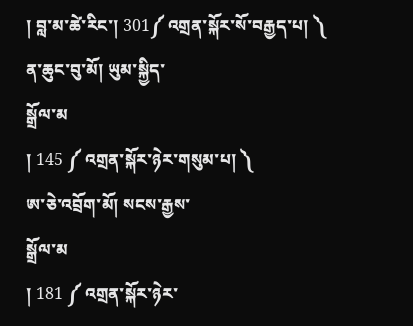། བླ་མ་ཚེ་རིང་། 301༼ འགྲན་སྐོར་སོ་བརྒྱད་པ། ༽
ན་ཆུང་བུ་མོ། ཡུམ་སྐྱིད་
སྒྲོལ་མ
། 145 ༼ འགྲན་སྐོར་ཉེར་གསུམ་པ། ༽
ཨ་ཅེ་འབྲོག་མོ། སངས་རྒྱས་
སྒྲོལ་མ
། 181 ༼ འགྲན་སྐོར་ཉེར་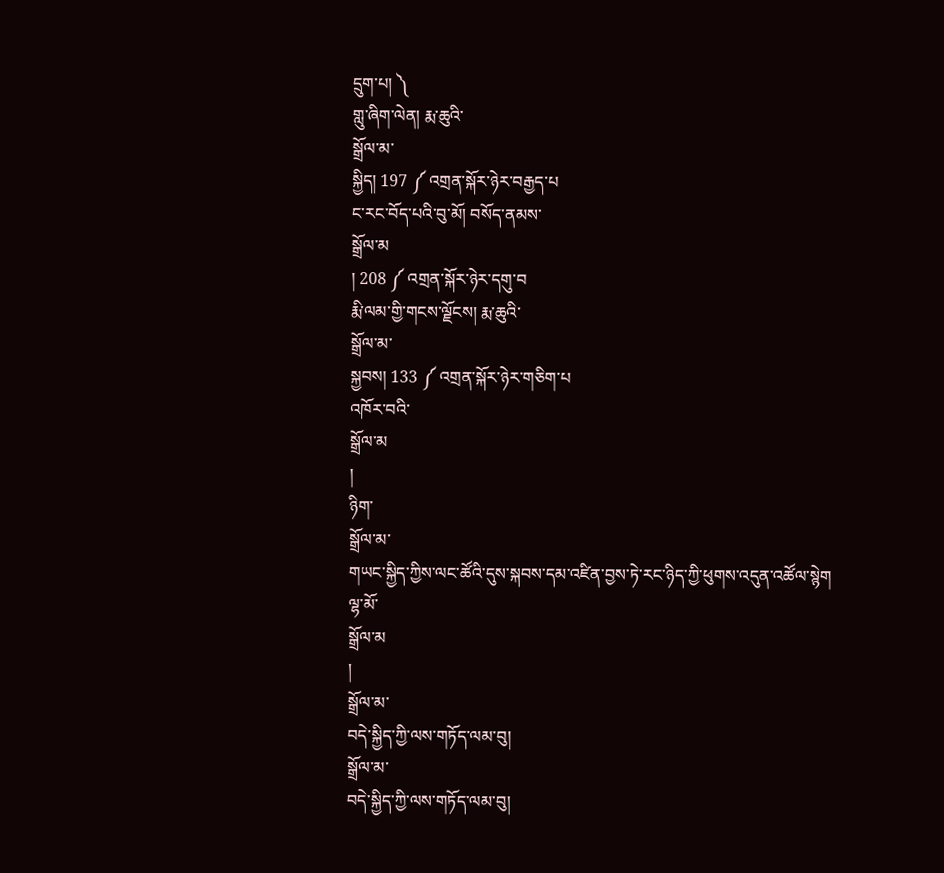དྲུག་པ། ༽
གླུ་ཞིག་ལེན། རྨ་ཆུའི་
སྒྲོལ་མ་
སྐྱིད། 197 ༼ འགྲན་སྐོར་ཉེར་བརྒྱད་པ
ང་རང་བོད་པའི་བུ་མོ། བསོད་ནམས་
སྒྲོལ་མ
། 208 ༼ འགྲན་སྐོར་ཉེར་དགུ་བ
རྨི་ལམ་གྱི་གངས་ལྗོངས། རྨ་ཆུའི་
སྒྲོལ་མ་
སྐྱབས། 133 ༼ འགྲན་སྐོར་ཉེར་གཅིག་པ
འཁོར་བའི་
སྒྲོལ་མ
།
ཉིག་
སྒྲོལ་མ་
གཡང་སྐྱིད་ཀྱིས་ལང་ཚོའི་དུས་སྐབས་དམ་འཛིན་བྱས་ཏེ་རང་ཉིད་ཀྱི་ཕུགས་འདུན་འཚོལ་སྙེག
ལྷ་མོ་
སྒྲོལ་མ
།
སྒྲོལ་མ་
བདེ་སྐྱིད་ཀྱི་ལས་གཏོད་ལམ་བུ།
སྒྲོལ་མ་
བདེ་སྐྱིད་ཀྱི་ལས་གཏོད་ལམ་བུ།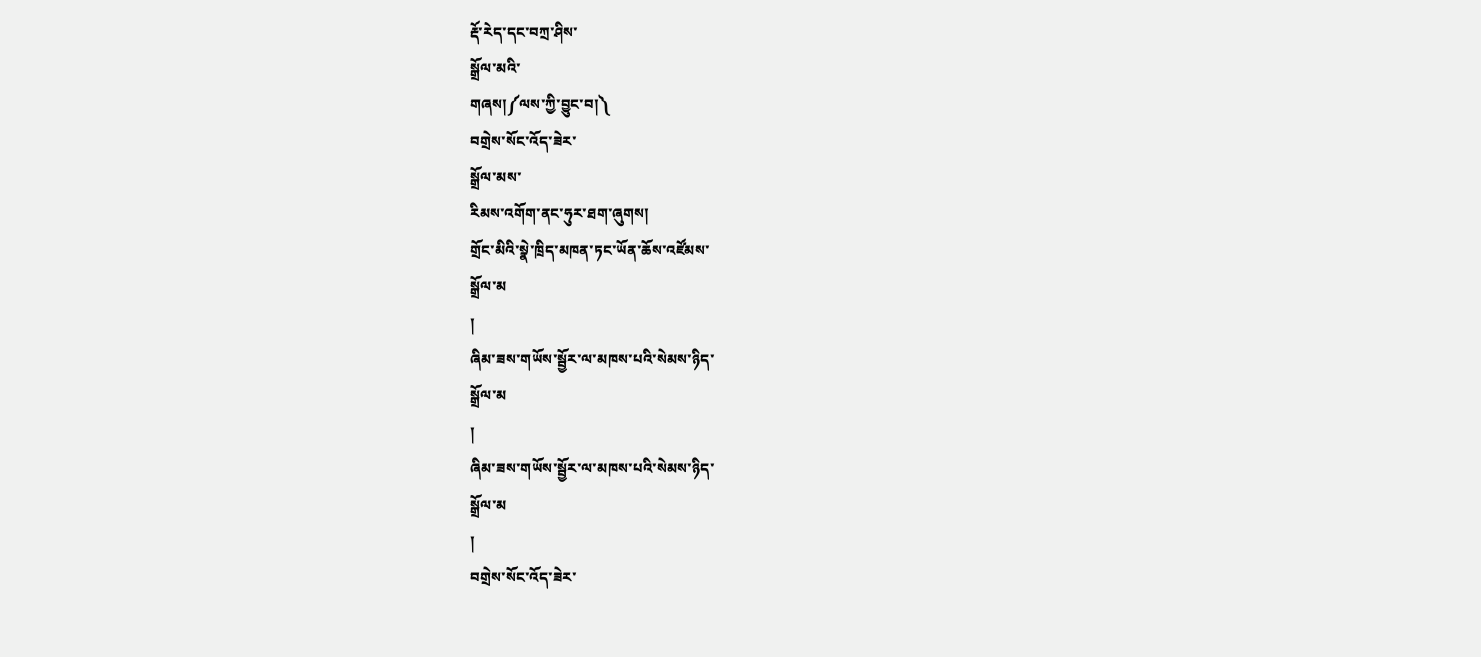རྡོ་རེད་དང་བཀྲ་ཤིས་
སྒྲོལ་མའི་
གཞས།༼ལས་ཀྱི་བྱུང་བ།༽
བགྲེས་སོང་འོད་ཟེར་
སྒྲོལ་མས་
རིམས་འགོག་ནང་ཧུར་ཐག་ཞུགས།
གྲོང་མིའི་སྣེ་ཁྲིད་མཁན་ཏང་ཡོན་ཆོས་འཛོམས་
སྒྲོལ་མ
།
ཞིམ་ཟས་གཡོས་སྦྱོར་ལ་མཁས་པའི་སེམས་ཉིད་
སྒྲོལ་མ
།
ཞིམ་ཟས་གཡོས་སྦྱོར་ལ་མཁས་པའི་སེམས་ཉིད་
སྒྲོལ་མ
།
བགྲེས་སོང་འོད་ཟེར་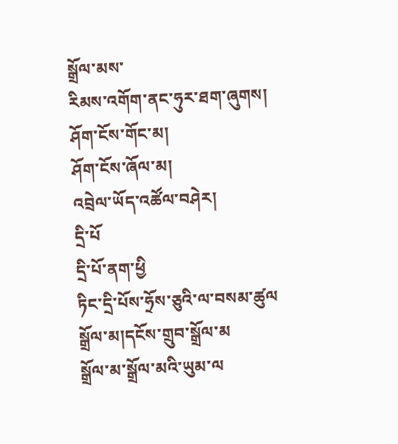སྒྲོལ་མས་
རིམས་འགོག་ནང་ཧུར་ཐག་ཞུགས།
ཤོག་ངོས་གོང་མ།
ཤོག་ངོས་ཞོལ་མ།
འབྲེལ་ཡོད་འཚོལ་བཤེར།
དྲི་པོ
དྲི་པོ་ནག་ཕྱི
ཏིང་དྲི་པོས་ཧྲོས་ཅུའི་ལ་བསམ་ཚུལ
སྒྲོལ་མ།དངོས་གྲུབ་སྒྲོལ་མ
སྒྲོལ་མ་སྒྲོལ་མའི་ཡུམ་ལ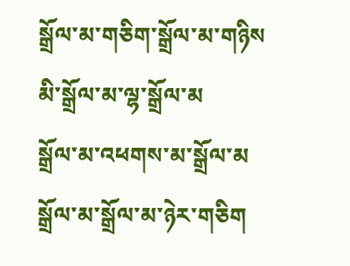སྒྲོལ་མ་གཅིག་སྒྲོལ་མ་གཉིས
མི་སྒྲོལ་མ་ལྷ་སྒྲོལ་མ
སྒྲོལ་མ་འཕགས་མ་སྒྲོལ་མ
སྒྲོལ་མ་སྒྲོལ་མ་ཉེར་གཅིག